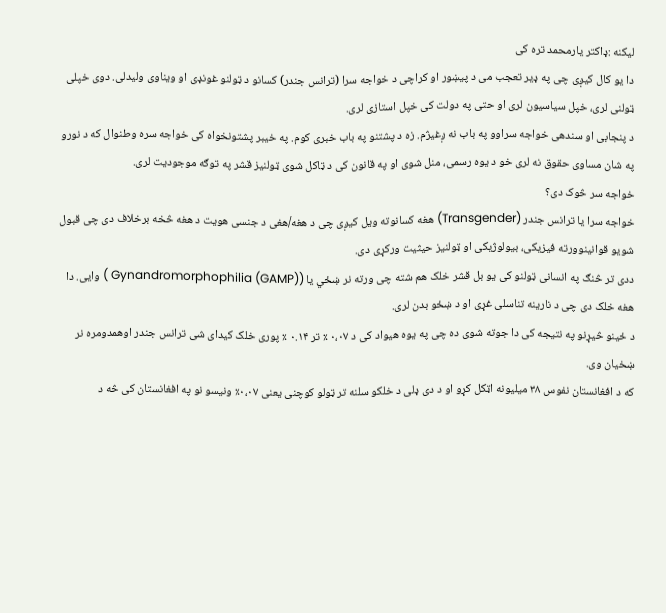لیکنه :ډاکتر یارمحمد تره کی
دا یو کال کیږی چی په ډير تعجب می د پیښور او کراچی د خواجه سرا (ترانس جندر) کسانو د ټولنو غونډی او ویناوی ولیدلی. دوی خپلی ټولنی لری، خپل سیاسیون لری او حتی په دولت کی خپل استازی لری.
د پنجابی او سندهی خواجه سراوو په باب نه ږغیژم. زه د پشتنو په باب خبری کوم. په خیبر پشتونخواه کی خواجه سره وطنوال که د نورو په شان مساوی حقوق نه لری خو د یوه رسمی، منل شوی او په قانون کی د ټاکل شوی ټولنیز قشر په توګه موجودیت لری.
خواجه سر څوک دی؟
خواجه سرا یا ترانس جندر (Transgender) هغه کسانوته ویل کیږی چی د هغه/هغی د جنسی هویت د هغه څخه برخلاف دی چی قبول شویو قوانینوورته فیزیکی، بیولوژیکی او ټولنیز حیثیت ورکړی دی.
ددی تر څنګ په انسانی ټولنو کی یو بل قشر خلک هم شته چی ورته نر ښځي یا (Gynandromorphophilia (GAMP) ) وایی. دا هغه خلک دی چی د نارینه تناسلی غړی او د ښځو بدن لری.
د ځینو څیړنو په نتیجه کی دا جوته شوی ده چی په یوه هیواد کی د ۰،۰۷ ٪ تر ۰.۱۴ ٪ پوری خلک کیدای شی ترانس جندر اوهمدومره نر ښخيان وی.
که د افغانستان نفوس ۳۸ میلیونه اټکل کړو او د دی ډلی د خلکو سلنه تر ټولو کوچنی یعنی ۰،۰۷٪ ونیسو نو په افغانستان کی څه د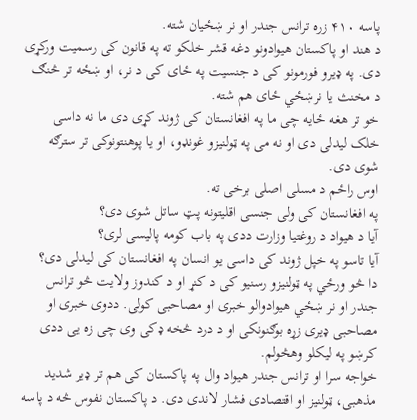پاسه ۴۱۰ زره ترانس جندر او نر ښځيان شته.
د هند او پاکستان هیوادونو دغه قشر خلکو ته په قانون کی رسمیت ورکړی دی. په ډيرو فورمونو کی د جنسیت په ځای کی د نر، او ښځه تر څنګ د مخنث یا نرښځي ځای هم شته.
خو تر هغه ځایه چی ما په افغانستان کی ژوند کړی دی ما نه داسی خلک لیدلی دی او نه می په ټولنیزو غونډو، او یا پوهنتونوکی تر سترګه شوی دی.
اوس راځم د مسلی اصلی برخی ته.
په افغانستان کی ولی جنسی اقلیتونه پټ ساتل شوی دی؟
آیا د هیواد د روغتیا وزارت ددی په باب کومه پالیسی لری؟
آیا تاسو په خپل ژوند کی داسی یو انسان په افغانستان کی لیدلی دی؟
دا څو ورځي په ټولنیزو رسنیو کی د کنړ او د کندوز ولایت څو ترانس جندر او نر ښځي هیوادوالو خبری او مصاحبی کولی. ددوی خبری او مصاحبی ډيری زړه بوګنونکی او د درد څخه ډکی وی چی زه یی ددی کرښو په لیکلو وهڅولم.
خواجه سرا او ترانس جندر هیواد وال په پاکستان کی هم تر ډير شدید مذهبی، ټولنیز او اقتصادی فشار لاندی دی. د پاکستان نفوس څه د پاسه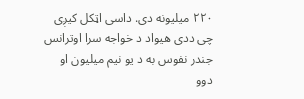۲۲۰ میلیونه دی. داسی اټکل کیږی چی ددی هیواد د خواجه سرا اوترانس جندر نفوس به د یو نیم میلیون او دوو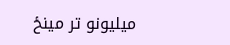میلیونو تر مینځ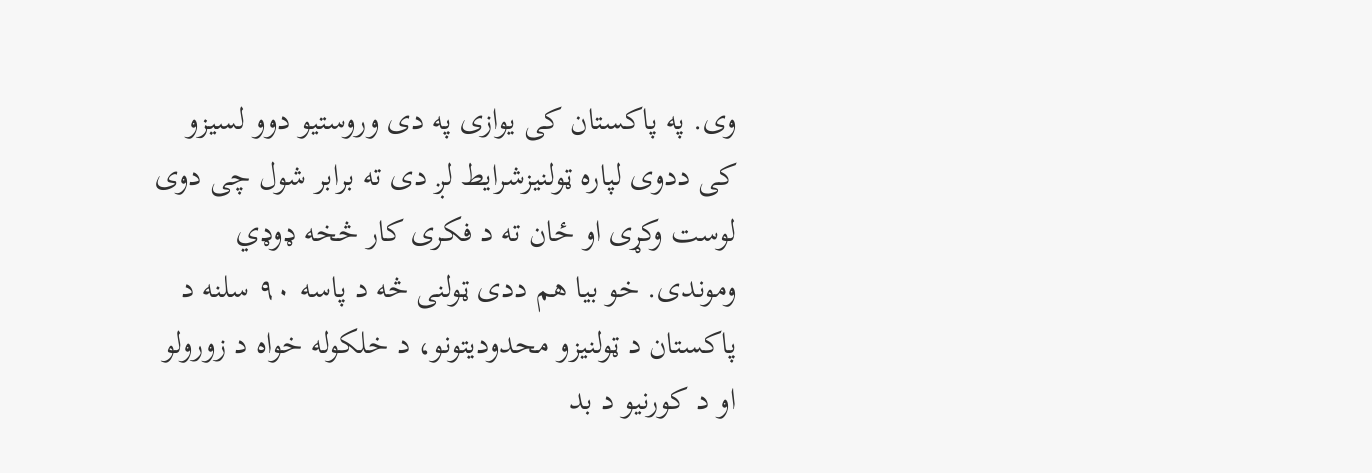وی. په پاکستان کی یوازی په دی وروستیو دوو لسیزو کی ددوی لپاره ټولنیزشرایط لږ دی ته برابر شول چی دوی لوست وکړی او ځان ته د فکری کار څخه ډوډي وموندی. خو بیا هم ددی ټولنی څه د پاسه ۹۰ سلنه د پاکستان د ټولنیزو محدودیتونو، د خلکوله خواه د زورولو او د کورنیو د بد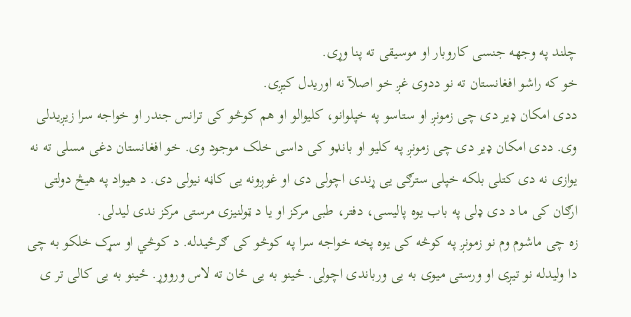چلند په وجهه جنسی کاروبار او موسیقی ته پنا وړی.
خو که راشو افغانستان ته نو ددوی غږ خو اصلآ نه اوریدل کیږی.
ددی امکان ډير دی چی زمونږ او ستاسو په خپلوانو، کلیوالو او هم کوڅو کی ترانس جندر او خواجه سرا زیږیدلی وی. ددی امکان ډير دی چی زمونږ په کلیو او بانډو کی داسی خلک موجود وی. خو افغانستان دغی مسلی ته نه یوازی نه دی کتلی بلکه خپلی سترګی یی ړندی اچولی دی او غوږونه یی کاڼه نیولی دی. د هیواد په هیڅ دولتی ارګان کی ما د دی ډلی په باب یوه پالیسی، دفتر، طبی مرکز او یا د ټولنیزی مرستی مرکز ندی لیدلی.
زه چی ماشوم وم نو زمونږ په کوڅه کی یوه پخه خواجه سرا په کوڅو کی ګرځیدله. د کوڅي او سړک خلکو به چی دا ولیدله نو تیږی او ورستی میوی به یی ورباندی اچولی. ځینو به یی ځان ته لاس ورووړ. ځینو به یی کالی تر ی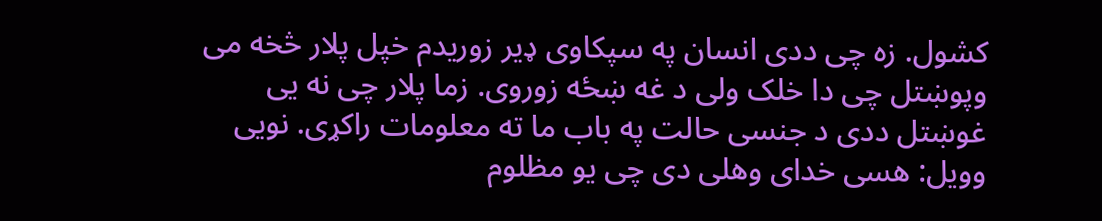کشول. زه چی ددی انسان په سپکاوی ډير زوریدم خپل پلار څخه می وپوښتل چی دا خلک ولی د غه ښځه زوروی. زما پلار چی نه یی غوښتل ددی د جنسی حالت په باب ما ته معلومات راکړی. نویی وویل: هسی خدای وهلی دی چی یو مظلوم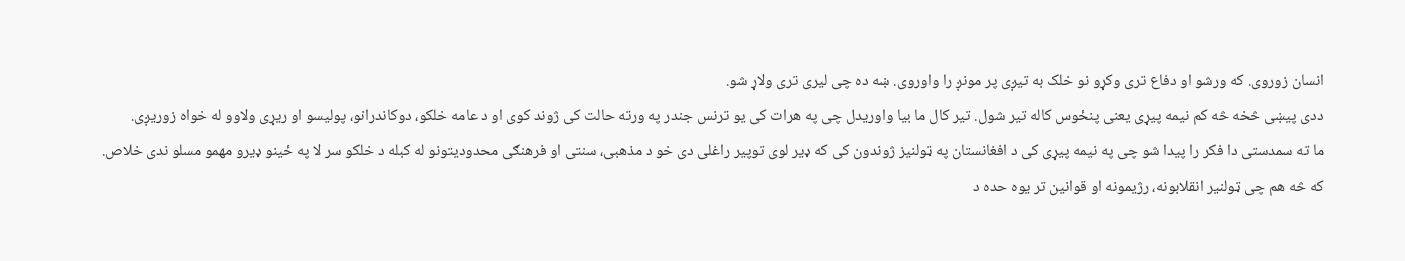انسان زوروی. که ورشو او دفاع تری وکړو نو خلک به تیږی پر مونږ را واوروی. ښه ده چی لیری تری ولاړ شو.
ددی پیښی څخه څه کم نیمه پیړی یعنی پنځوس کاله تیر شول. تیر کال ما بیا واوریدل چی په هرات کی یو ترنس جندر په ورته حالت کی ژوند کوی او د عامه خلکو، دوکاندرانو، پولیسو او ریړی ولاوو له خواه زوریږی.
ما ته سمدستی دا فکر را پیدا شو چی په نیمه پیړی کی د افغانستان په ټولنیز ژوندون کی که ډير لوی توپیر راغلی دی خو د مذهبی، سنتی او فرهنګی محدودیتونو له کبله د خلکو سر لا په ځینو ډیرو مهمو مسلو ندی خلاص.
که څه هم چی ټولنیر انقلابونه، رژیمونه او قوانین تر یوه حده د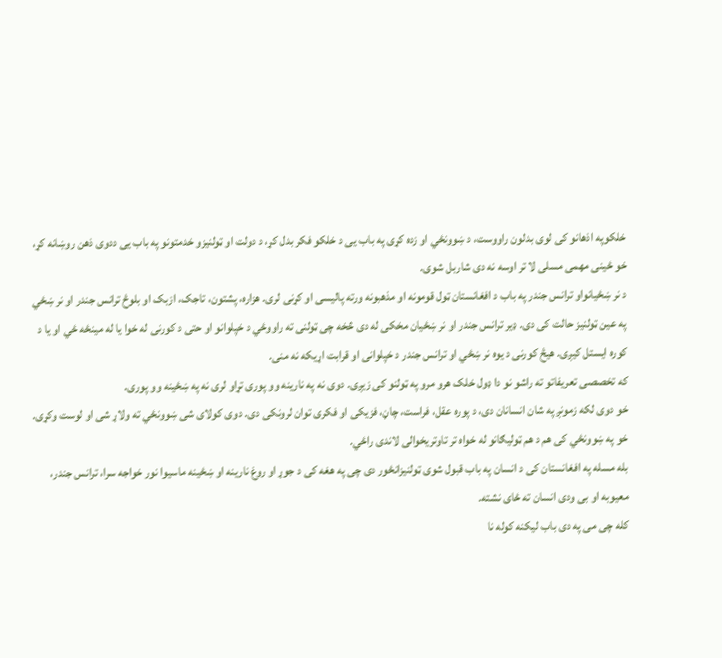خلکوپه اذهانو کی لوی بدلون راووست، د ښوونځي او زده کړی په باب یی د خلکو فکر بدل کړ، د دولت او ټولنیزو خدمتونو په باب یی ددوی ذهن روښانه کړ، خو ځینی مهمی مسلی لا تر اوسه نه دی شاربل شوی.
د نر ښځیانواو ترانس جندر په باب د افغانستان ټول قومونه او مذهبونه ورته پالیسی او کړنی لری. هزاره، پشتون، تاجک، ازبک او بلوڅ ترانس جندر او نر ښځي په عین ټولنیز حالت کی دی. ډیر ترانس جندر او نر ښځیان مخکی له دی څخه چی ټولنی ته راووځي د خپلوانو او حتی د کورنی له خوا یا له مینځه ځي او یا د کوره ایستل کیږی. هیڅ کورنی د یوه نر ښځي او ترانس جندر د خپلوانی او قرابت اړیکه نه منی.
که تخصصی تعریفاتو ته راشو نو دا ډول خلک هرو مرو په ټولنو کی زیږی. دوی نه په نارینه وو پوری تړاو لری نه په ښځینه وو پوری.
خو دوی لکه زمونږ په شان انسانان دی، د پوره عقل، فراست، چاڼ، فزیکی او فکری توان لرونکی دی. دوی کولای شی ښوونځي ته ولاړ شی او لوست وکړی. خو په ښوونځي کی هم د هم ټولیګانو له خواه تر تاوتریخوالی لاندی راځي.
بله مسله په افغانستان کی د انسان په باب قبول شوی ټولنیزانځور دی چی په هغه کی د جوړ او روغ نارینه او ښځینه ماسیوا نور خواجه سرا، ترانس جندر، معیوبه او بی ودی انسان ته ځای نشته.
کله چی می په دی باب لیکنه کوله نا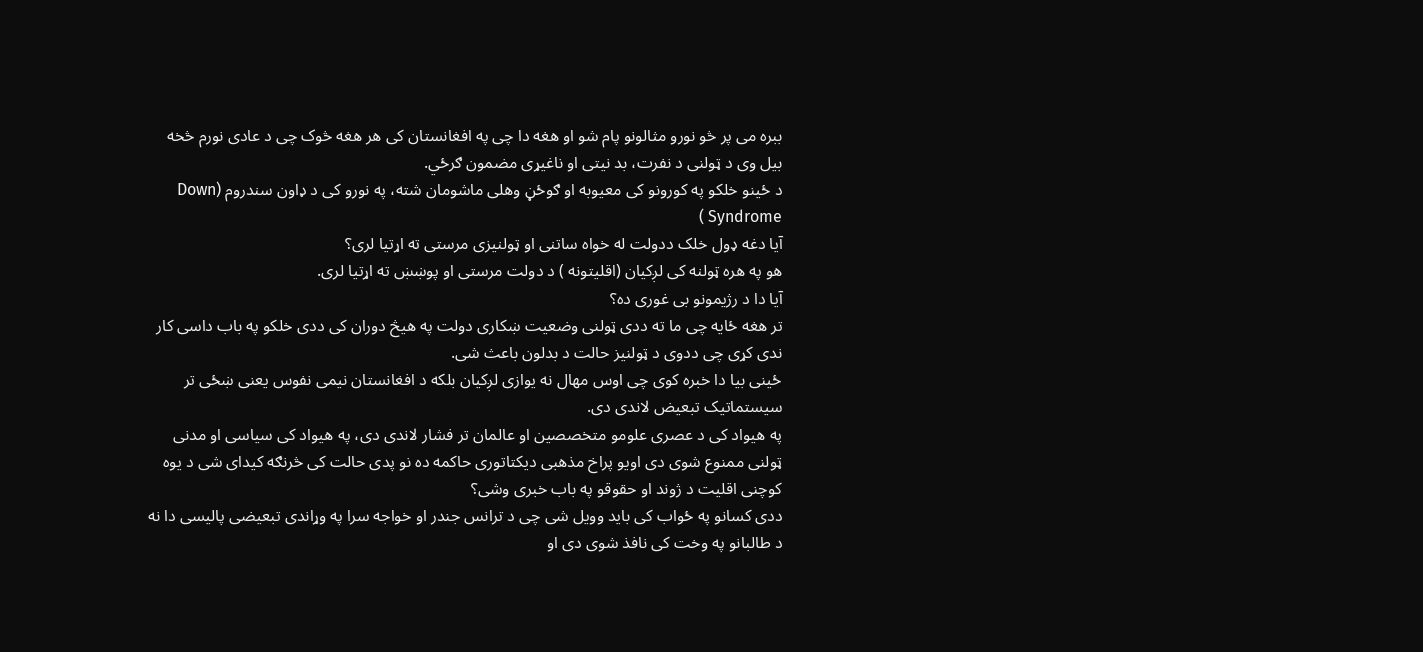ببره می پر څو نورو مثالونو پام شو او هغه دا چی په افغانستان کی هر هغه څوک چی د عادی نورم څخه بیل وی د ټولنی د نفرت، بد نیتی او ناغیړی مضمون ګرځي.
د ځينو خلکو په کورونو کی معیوبه او ګوځڼ وهلی ماشومان شته، په نورو کی د ډاون سندروم (Down Syndrome )
آیا دغه ډول خلک ددولت له خواه ساتنی او ټولنیزی مرستی ته اړتیا لری؟
هو په هره ټولنه کی لږکیان (اقلیتونه ) د دولت مرستی او پوښښ ته اړتیا لری.
آیا دا د رژیمونو بی غوری ده؟
تر هغه ځایه چی ما ته ددی ټولنی وضعیت ښکاری دولت په هیڅ دوران کی ددی خلکو په باب داسی کار ندی کړی چی ددوی د ټولنیز حالت د بدلون باعث شی.
ځینی بیا دا خبره کوی چی اوس مهال نه یوازی لږکیان بلکه د افغانستان نیمی نفوس یعنی ښځی تر سیستماتیک تبعیض لاندی دی.
په هیواد کی د عصری علومو متخصصین او عالمان تر فشار لاندی دی، په هیواد کی سیاسی او مدنی ټولنی ممنوع شوی دی اویو پراخ مذهبی دیکتاتوری حاکمه ده نو پدی حالت کی څرنګه کیدای شی د یوه کوچنی اقلیت د ژوند او حقوقو په باب خبری وشی؟
ددی کسانو په ځواب کی باید وویل شی چی د ترانس جندر او خواجه سرا په وړاندی تبعیضی پالیسی دا نه د طالبانو په وخت کی نافذ شوی دی او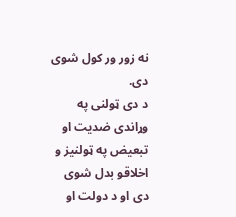نه زور ور کول شوی دی.
د دی ټولنی په وړاندی ضدیت او تبعیض په ټولنیز و اخلاقو بدل شوی دی او د دولت او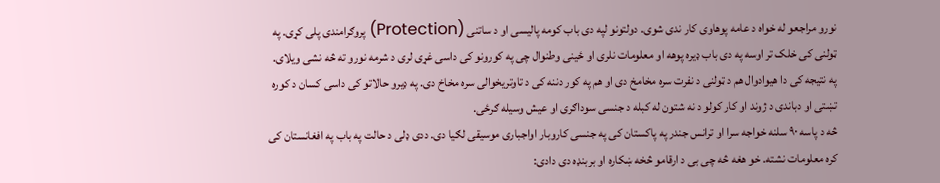نورو مراجعو له خواه د عامه پوهاوی کار ندی شوی. دولتونو لپه دی باب کومه پالیسی او د ساتنی (Protection) پروګرامندی پلی کړی. په ټولنی کی خلک تر اوسه په دی باب ډیره پوهه او معلومات نلری او ځینی وطنوال چی په کورونو کی داسی غړی لری د شرمه نورو ته څه نشی ویلای.
په نتیجه کی دا هیوادوال هم د ټولنی د نفرت سره مخامخ دی او هم په کور دننه کی د تاوتریخوالی سره مخاخ دی. په ډيرو حالاتو کی داسی کسان د کوره تښتی او دباندی د ژوند او کار کولو د نه شتون له کبله د جنسی سوداګری او عیش وسیله ګرځی.
څه د پاسه ۹۰ سلنه خواجه سرا او ترانس جندر په پاکستان کی په جنسی کاروبار اواجباری موسیقی لګیا دی. ددی ډلی د حالت په باب په افغانستان کی کره معلومات نشته. خو هغه څه چی بی د ارقامو څخه ښکاره او بربنډه دی دادی: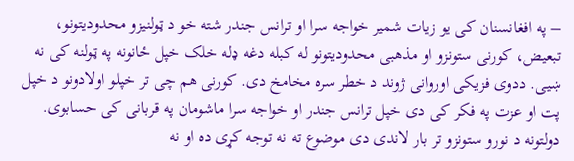– په افغانسنان کی یو زیات شمیر خواجه سرا او ترانس جندر شته خو د ټولنیزو محدودیتونو، تبعیض، کورنی ستونزو او مذهبی محدودیتونو له کبله دغه ډله خلک خپل ځانونه په ټولنه کی نه ښیی. ددوی فزیکی اوروانی ژوند د خطر سره مخامخ دی. کورنی هم چی تر خپلو اولادونو د خپل پت او عزت په فکر کی دی خپل ترانس جندر او خواجه سرا ماشومان په قربانی کی حسابوی. دولتونه د نورو ستونزو تر بار لاندی دی موضوع ته نه توجه کړی ده او نه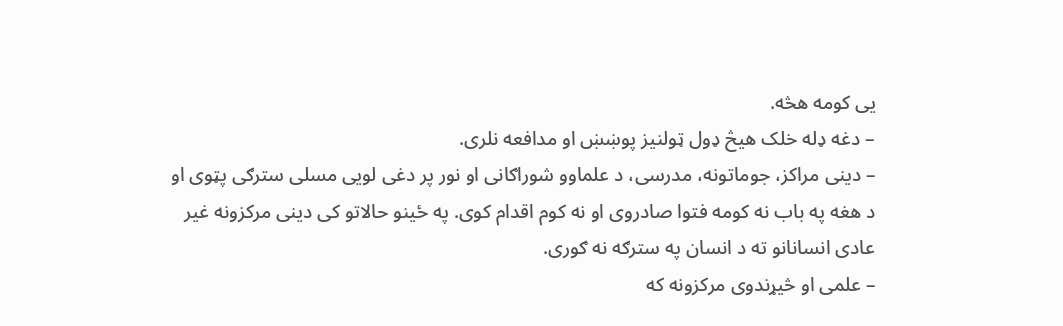یی کومه هڅه.
– دغه ډله خلک هیڅ ډول ټولنیز پوښښ او مدافعه نلری.
– دینی مراکز، جوماتونه، مدرسی، د علماوو شوراګانی او نور پر دغی لویی مسلی سترګی پټوی او د هغه په باب نه کومه فتوا صادروی او نه کوم اقدام کوی. په ځينو حالاتو کی دینی مرکزونه غیر عادی انسانانو ته د انسان په سترګه نه ګوری.
– علمی او څیړندوی مرکزونه که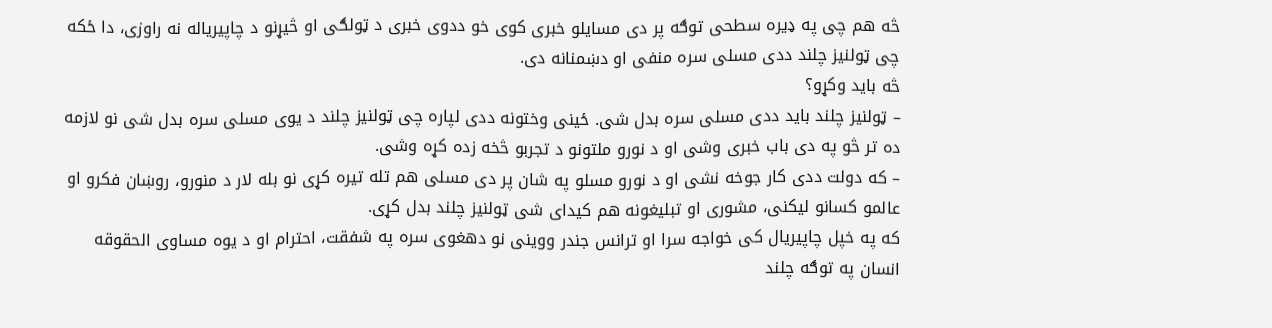څه هم چی په ډيره سطحی توګه پر دی مسایلو خبری کوی خو ددوی خبری د ټولګی او څیړنو د چاپیریاله نه راوزی، دا ځکه چی ټولنیز چلند ددی مسلی سره منفی او دښمنانه دی.
څه باید وکړو؟
– ټولنیز چلند باید ددی مسلی سره بدل شی. ځینی وختونه ددی لپاره چی ټولنیز چلند د یوی مسلی سره بدل شی نو لازمه ده تر څو په دی باب خبری وشی او د نورو ملتونو د تجربو څخه زده کړه وشی.
– که دولت ددی کار جوخه نشی او د نورو مسلو په شان پر دی مسلی هم تله تیره کړی نو بله لار د منورو، روښان فکرو او عالمو کسانو لیکنی، مشوری او تبلیغونه هم کیدای شی ټولنیز چلند بدل کړی.
که په خپل چاپیریال کی خواجه سرا او ترانس جندر ووینی نو دهغوی سره په شفقت، احترام او د یوه مساوی الحقوقه انسان په توګه چلند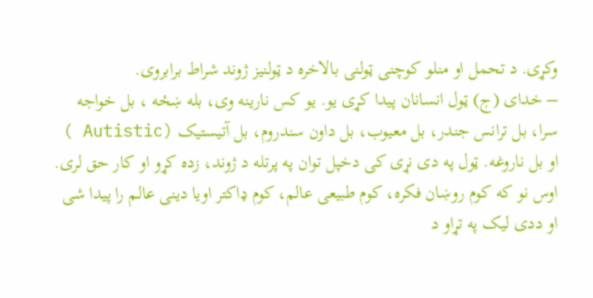وکړی. د تحمل او منلو کوچنی ټولنی بالاخره د ټولنیز ژوند شراط برابروی.
– خدای (ج) ټول انسانان پیدا کړی یو. یو کس نارینه وی، بله ښځه ، بل خواجه سرا، بل ترانس جندر، بل معیوب، بل داون سندروم، بل آتیستیک (Autistic ) او بل ناروغه. ټول په دی نړی کی دخپل توان په پرتله د ژوند، زده کړو او کار حق لری.
اوس نو که کوم روښان فکره، کوم طبیعی عالم، کوم ډاکتر اویا دینی عالم را پیدا شی او ددی لیک په تړاو د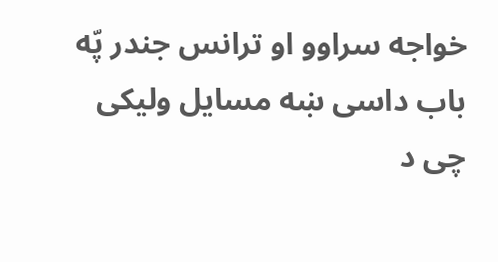خواجه سراوو او ترانس جندر پّه باب داسی ښه مسایل ولیکی چی د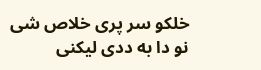خلکو سر پری خلاص شی نو دا به ددی لیکنی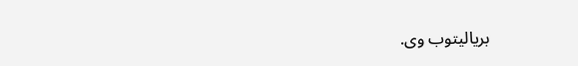بریالیتوب وی.